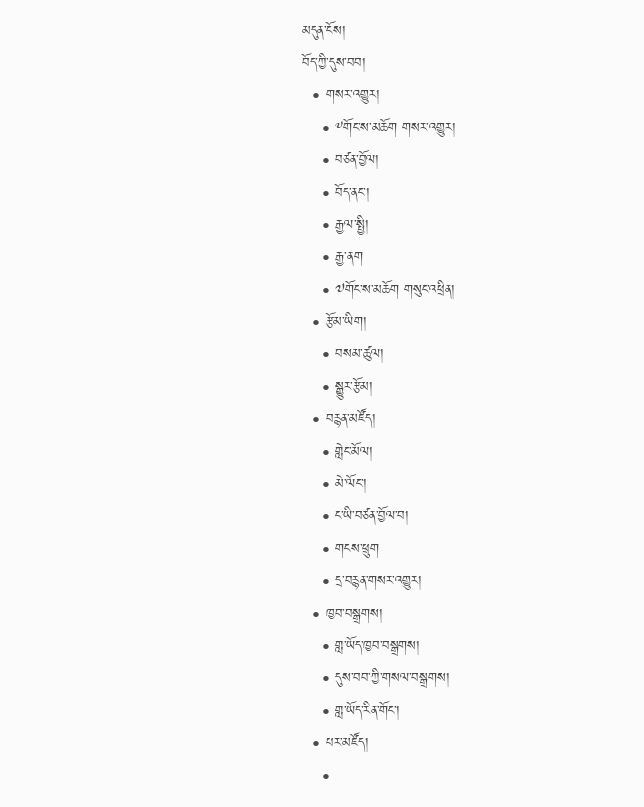མདུན་ངོས།
བོད་ཀྱི་དུས་བབ།
  • གསར་འགྱུར།
    • ༸གོང་ས་མཆོག གསར་འགྱུར།
    • བཙན་བྱོལ།
    • བོད་ནང་།
    • རྒྱལ་སྤྱི།
    • རྒྱ་ནག
    • ༧གོང་ས་མཆོག གསུང་འཕྲིན།
  • རྩོམ་ཡིག།
    • བསམ་ཚུལ།
    • སྒྱུར་རྩོམ།
  • བརྙན་མཛོད།
    • གླེང་མོལ།
    • མེ་ལོང་།
    • ང་ཡི་བཙན་བྱོལ་བ།
    • གངས་ཕྲུག
    • དྲ་བརྙན་གསར་འགྱུར།
  • ཁྱབ་བསྒྲགས།
    • གླ་ཡོད་ཁྱབ་བསྒྲགས།
    • དུས་བབ་ཀྱི་གསལ་བསྒྲགས།
    • གླ་ཡོད་རིན་གོང་།
  • པར་མཛོད།
    •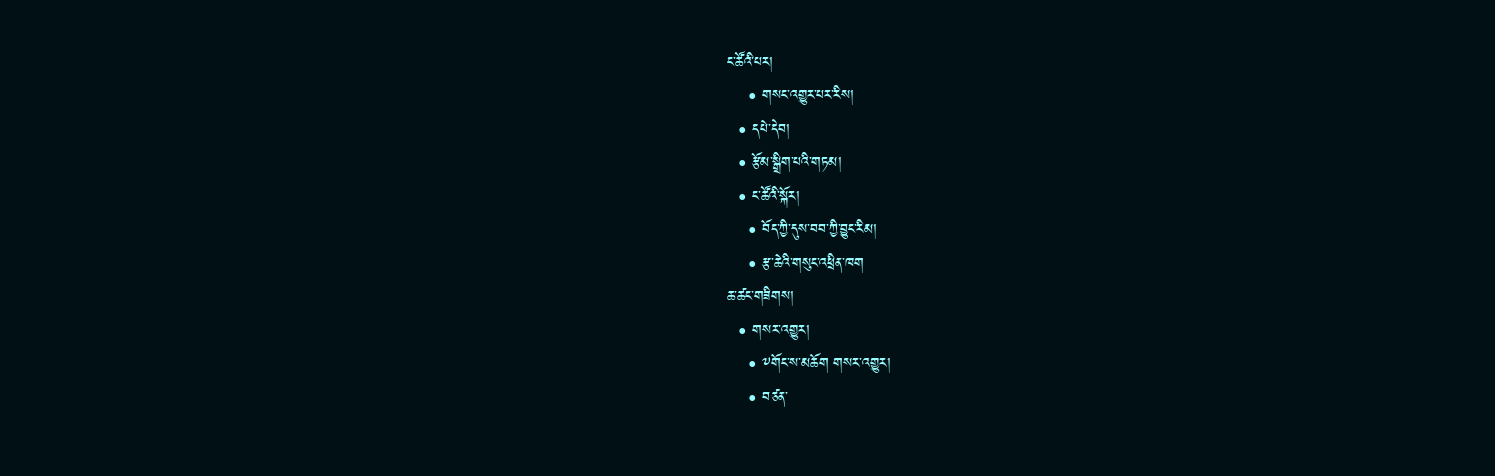ང་ཚོའི་པར།
    • གསང་འགྱུར་པར་རིས།
  • དཔེ་དེབ།
  • རྩོམ་སྒྲིག་པའི་གཏམ།
  • ང་ཚོའི་སྐོར།
    • བོད་ཀྱི་དུས་བབ་ཀྱི་བྱུང་རིམ།
    • རྩ་ཆེའི་གསུང་འཕྲིན་ཁག
ཆ་ཚང་གཟིགས།
  • གསར་འགྱུར།
    • ༸གོང་ས་མཆོག གསར་འགྱུར།
    • བཙན་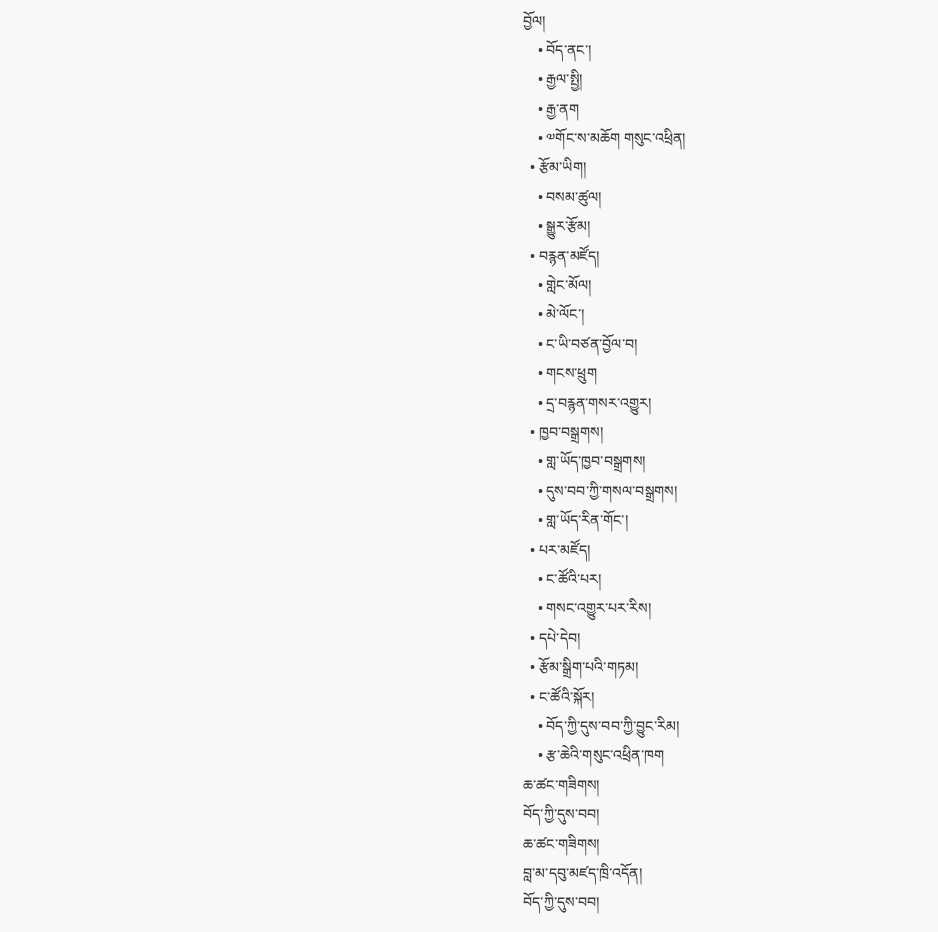བྱོལ།
    • བོད་ནང་།
    • རྒྱལ་སྤྱི།
    • རྒྱ་ནག
    • ༧གོང་ས་མཆོག གསུང་འཕྲིན།
  • རྩོམ་ཡིག།
    • བསམ་ཚུལ།
    • སྒྱུར་རྩོམ།
  • བརྙན་མཛོད།
    • གླེང་མོལ།
    • མེ་ལོང་།
    • ང་ཡི་བཙན་བྱོལ་བ།
    • གངས་ཕྲུག
    • དྲ་བརྙན་གསར་འགྱུར།
  • ཁྱབ་བསྒྲགས།
    • གླ་ཡོད་ཁྱབ་བསྒྲགས།
    • དུས་བབ་ཀྱི་གསལ་བསྒྲགས།
    • གླ་ཡོད་རིན་གོང་།
  • པར་མཛོད།
    • ང་ཚོའི་པར།
    • གསང་འགྱུར་པར་རིས།
  • དཔེ་དེབ།
  • རྩོམ་སྒྲིག་པའི་གཏམ།
  • ང་ཚོའི་སྐོར།
    • བོད་ཀྱི་དུས་བབ་ཀྱི་བྱུང་རིམ།
    • རྩ་ཆེའི་གསུང་འཕྲིན་ཁག
ཆ་ཚང་གཟིགས།
བོད་ཀྱི་དུས་བབ།
ཆ་ཚང་གཟིགས།
བླ་མ་དབུ་མཛད་ཁྲི་འདོན།
བོད་ཀྱི་དུས་བབ།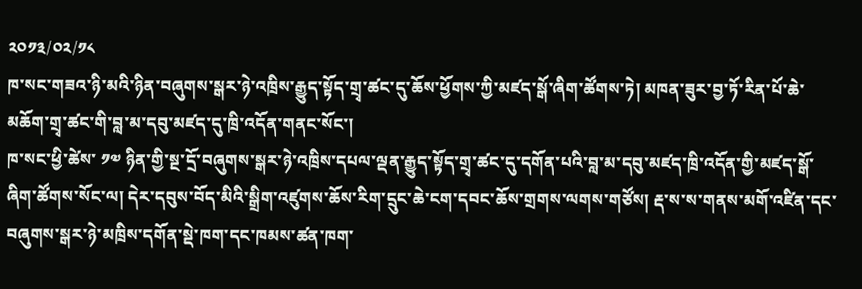༢༠༡༣/༠༢/༡༨
ཁ་སང་གཟའ་ཉི་མའི་ཉིན་བཞུགས་སྒར་ཉེ་འཁྲིས་རྒྱུད་སྟོད་གྲྭ་ཚང་དུ་ཆོས་ཕྱོགས་ཀྱི་མཛད་སྒོ་ཞིག་ཚོགས་ཏེ། མཁན་ཟུར་བྱ་ཏོ་རིན་པོ་ཆེ་མཆོག་གྲྭ་ཚང་གི་བླ་མ་དབུ་མཛད་དུ་ཁྲི་འདོན་གནང་སོང་།
ཁ་སང་ཕྱི་ཚེས་ ༡༧ ཉིན་གྱི་སྔ་དྲོ་བཞུགས་སྒར་ཉེ་འཁྲིས་དཔལ་ལྡན་རྒྱུད་སྟོད་གྲྭ་ཚང་དུ་དགོན་པའི་བླ་མ་དབུ་མཛད་ཁྲི་འདོན་གྱི་མཛད་སྒོ་ཞིག་ཚོགས་སོང་ལ། དེར་དབུས་བོད་མིའི་སྒྲིག་འཛུགས་ཆོས་རིག་དྲུང་ཆེ་ངག་དབང་ཆོས་གྲགས་ལགས་གཙོས། རྡ་ས་ས་གནས་མགོ་འཛིན་དང་བཞུགས་སྒར་ཉེ་མཁྲིས་དགོན་སྡེ་ཁག་དང་ཁམས་ཚན་ཁག་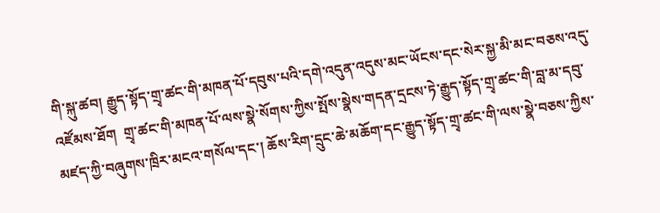གི་སྐུ་ཚབ། རྒྱུད་སྟོད་གྲྭ་ཚང་གི་མཁན་པོ་དབུས་པའི་དགེ་འདུན་འདུས་མང་ཡོངས་དང་སེར་སྐྱ་མི་མང་བཅས་འདུ་འཛོམས་ཐོག  གྲྭ་ཚང་གི་མཁན་པོ་ལས་སྣེ་སོགས་ཀྱིས་སྤོས་སྣེས་གདན་དྲངས་ཏེ་རྒྱུད་སྟོད་གྲྭ་ཚང་གི་བླ་མ་དབུ་མཛད་ཀྱི་བཞུགས་ཁྲིར་མངའ་གསོལ་དང་། ཆོས་རིག་དྲུང་ཆེ་མཆོག་དང་རྒྱུད་སྟོད་གྲྭ་ཚང་གི་ལས་སྣེ་བཅས་ཀྱིས་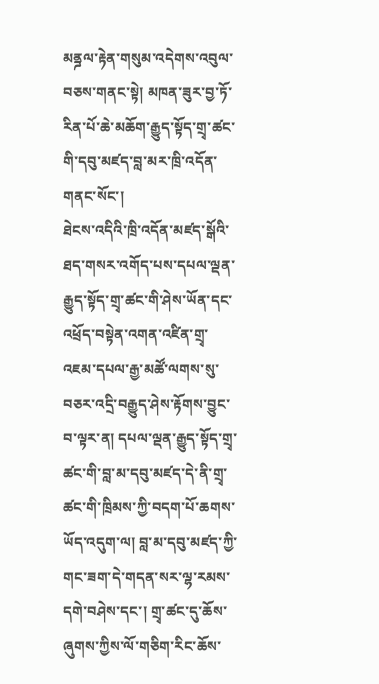མནྜལ་རྟེན་གསུམ་འདེགས་འབུལ་བཅས་གནང་སྟེ། མཁན་ཟུར་བྱ་ཏོ་རིན་པོ་ཆེ་མཆོག་རྒྱུད་སྟོད་གྲྭ་ཚང་གི་དབུ་མཛད་བླ་མར་ཁྲི་འདོན་གནང་སོང་།
ཐེངས་འདིའི་ཁྲི་འདོན་མཛད་སྒོའི་ཐད་གསར་འགོད་པས་དཔལ་ལྡན་རྒྱུད་སྟོད་གྲྭ་ཚང་གི་ཤེས་ཡོན་དང་འཕྲོད་བསྟེན་འགན་འཛིན་གྲྭ་འཇམ་དཔལ་རྒྱ་མཚོ་ལགས་སུ་བཅར་འདྲི་བརྒྱུད་ཤེས་རྟོགས་བྱུང་བ་ལྟར་ན། དཔལ་ལྡན་རྒྱུད་སྟོད་གྲྭ་ཚང་གི་བླ་མ་དབུ་མཛད་དེ་ནི་གྲྭ་ཚང་གི་ཁྲིམས་ཀྱི་བདག་པོ་ཆགས་ཡོད་འདུག་ལ། བླ་མ་དབུ་མཛད་ཀྱི་གང་ཟག་དེ་གདན་སར་ལྷ་རམས་དགེ་བཤེས་དང་། གྲྭ་ཚང་དུ་ཆོས་ཞུགས་ཀྱིས་ལོ་གཅིག་རིང་ཆོས་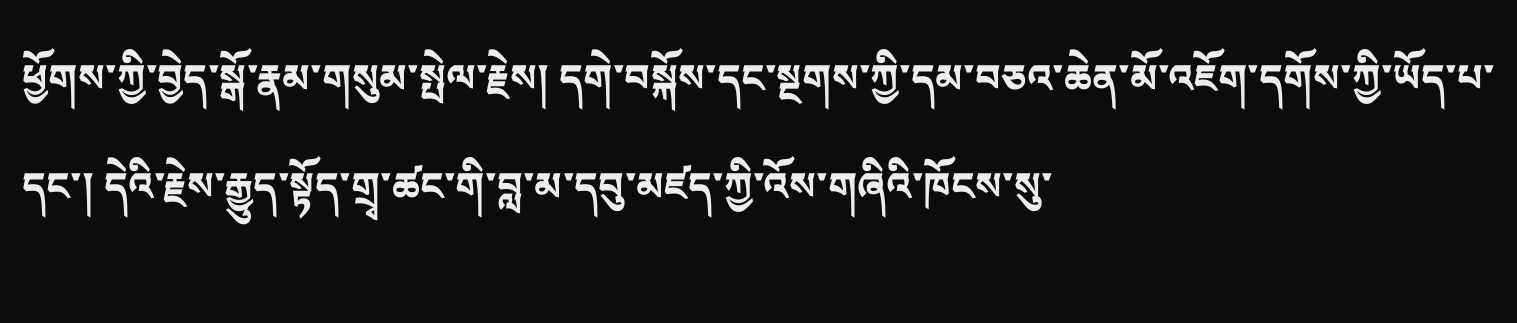ཕྱོགས་ཀྱི་བྱེད་སྒོ་རྣམ་གསུམ་སྤེལ་རྗེས། དགེ་བསྐོས་དང་སྔགས་ཀྱི་དམ་བཅའ་ཆེན་མོ་འཇོག་དགོས་ཀྱི་ཡོད་པ་དང་། དེའི་རྗེས་རྒྱུད་སྟོད་གྲྭ་ཚང་གི་བླ་མ་དབུ་མཛད་ཀྱི་འོས་གཞིའི་ཁོངས་སུ་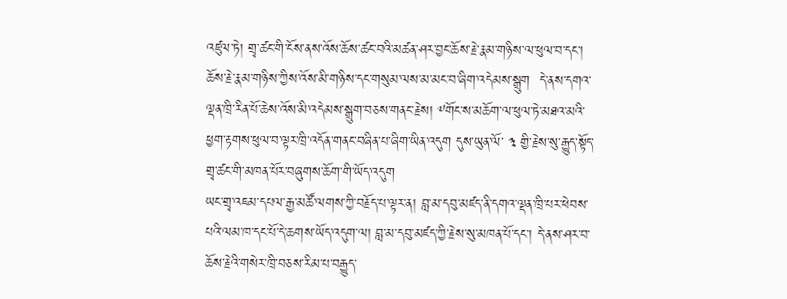འཛུལ་ཏེ། གྲྭ་ཚང་གི་ངོས་ནས་འོས་ཆོས་ཚང་བའི་མཚན་ཤར་བྱང་ཆོས་རྗེ་རྣམ་གཉིས་ལ་ཕུལ་བ་དང་། ཆོས་རྗེ་རྣམ་གཉིས་ཀྱིས་འོས་མི་གཉིས་དང་གསུམ་ལས་མ་མང་བ་ཞིག་འདེམས་སྒྲུག  དེ་ནས་དགའ་ལྡན་ཁྲི་རིན་པོ་ཆེས་འོས་མི་འདེམས་སྒྲུག་བཅས་གནང་རྗེས། ༸གོང་ས་མཆོག་ལ་ཕུལ་ཏེ་མཐའ་མའི་ཕྱག་རྟགས་ཕུལ་བ་ལྟར་ཁྲི་འདོན་གནང་བཞིན་པ་ཞིག་ཡིན་འདུག དུས་ཡུན་ལོ་ ༣ གྱི་རྗེས་སུ་རྒྱུད་སྟོད་གྲྭ་ཚང་གི་མཁན་པོར་བཞུགས་ཆོག་གི་ཡོད་འདུག
ཡང་གྲྭ་འཇམ་དཔལ་རྒྱ་མཚོ་ལགས་ཀྱི་བརྗོད་པ་ལྟར་ན། བླ་མ་དབུ་མཛད་ནི་དགའ་ལྡན་ཁྲི་པར་ཕེབས་པའི་ལམ་ཁ་དང་པོ་དེ་ཆགས་ཡོད་འདུག་ལ། བླ་མ་དབུ་མཛད་ཀྱི་རྗེས་སུ་མཁན་པོ་དང་། དེ་ནས་ཤར་བ་ཆོས་རྗེའི་གསེར་ཁྲི་བཅས་རིམ་པ་བརྒྱུད་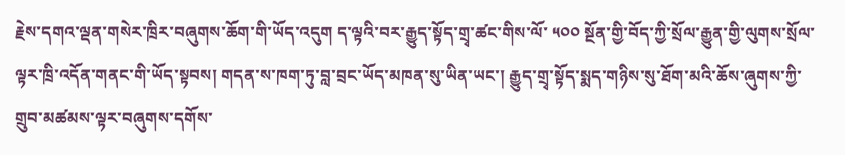རྗེས་དགའ་ལྡན་གསེར་ཁྲིར་བཞུགས་ཆོག་གི་ཡོད་འདུག ད་ལྟའི་བར་རྒྱུད་སྟོད་གྲྭ་ཚང་གིས་ལོ་ ༥༠༠ སྔོན་གྱི་བོད་ཀྱི་སྲོལ་རྒྱུན་གྱི་ལུགས་སྲོལ་ལྟར་ཁྲི་འདོན་གནང་གི་ཡོད་སྟབས། གདན་ས་ཁག་ཏུ་བླ་བྲང་ཡོད་མཁན་སུ་ཡིན་ཡང་། རྒྱུད་གྲྭ་སྟོད་སྨད་གཉིས་སུ་ཐོག་མའི་ཆོས་ཞུགས་ཀྱི་གྲུབ་མཚམས་ལྟར་བཞུགས་དགོས་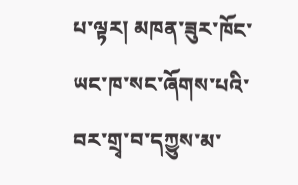པ་ལྟར། མཁན་ཟུར་ཁོང་ཡང་ཁ་སང་ཞོགས་པའི་བར་གྲྭ་བ་དཀྱུས་མ་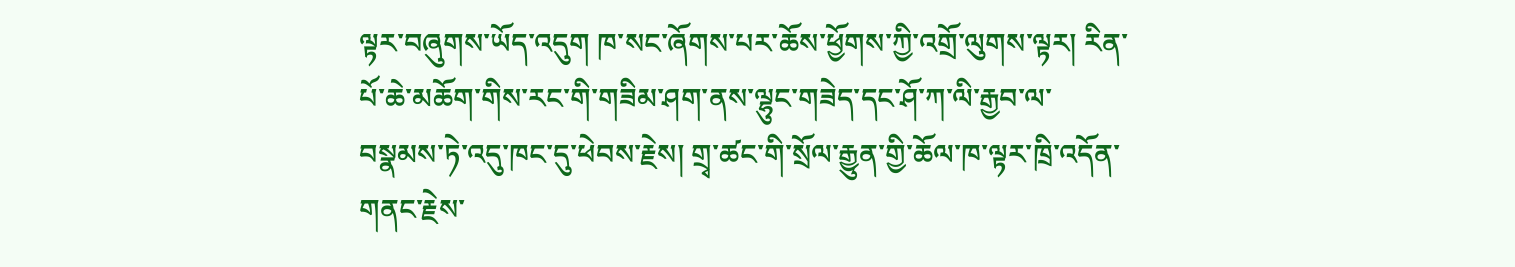ལྟར་བཞུགས་ཡོད་འདུག ཁ་སང་ཞོགས་པར་ཆོས་ཕྱོགས་ཀྱི་འགྲོ་ལུགས་ལྟར། རིན་པོ་ཆེ་མཆོག་གིས་རང་གི་གཟིམ་ཤག་ནས་ལྷུང་གཟེད་དང་ཤོ་ཀ་ལི་རྒྱབ་ལ་བསྣམས་ཏེ་འདུ་ཁང་དུ་ཕེབས་རྗེས། གྲྭ་ཚང་གི་སྲོལ་རྒྱུན་གྱི་ཆོལ་ཁ་ལྟར་ཁྲི་འདོན་གནང་རྗེས་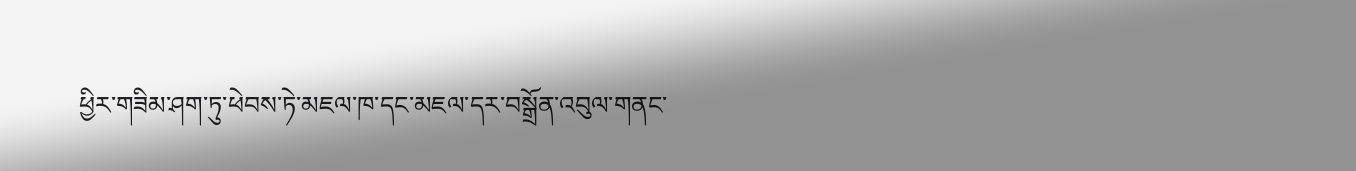ཕྱིར་གཟིམ་ཤག་ཏུ་ཕེབས་ཏེ་མཇལ་ཁ་དང་མཇལ་དར་བསྒྲོན་འབུལ་གནང་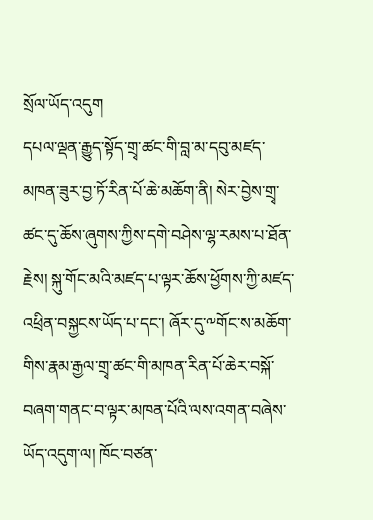སྲོལ་ཡོད་འདུག
དཔལ་ལྡན་རྒྱུད་སྟོད་གྲྭ་ཚང་གི་བླ་མ་དབུ་མཛད་མཁན་ཟུར་བྱ་ཏོ་རིན་པོ་ཆེ་མཆོག་ནི། སེར་བྱེས་གྲྭ་ཚང་དུ་ཆོས་ཞུགས་ཀྱིས་དགེ་བཤེས་ལྷ་རམས་པ་ཐོན་རྗེས། སྐུ་གོང་མའི་མཛད་པ་ལྟར་ཆོས་ཕྱོགས་ཀྱི་མཛད་འཕྲིན་བསྐྱངས་ཡོད་པ་དང་། ཞོར་དུ་༸གོང་ས་མཆོག་གིས་རྣམ་རྒྱལ་གྲྭ་ཚང་གི་མཁན་རིན་པོ་ཆེར་བསྐོ་བཞག་གནང་བ་ལྟར་མཁན་པོའི་ལས་འགན་བཞེས་ཡོད་འདུག་ལ། ཁོང་བཙན་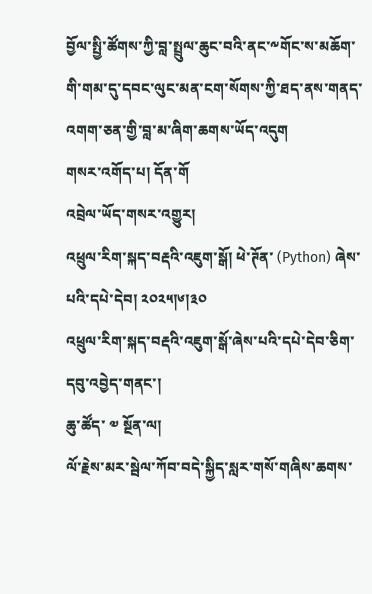བྱོལ་སྤྱི་ཚོགས་ཀྱི་བླ་སྤྲུལ་ཆུང་བའི་ནང་༸གོང་ས་མཆོག་གི་གམ་དུ་དབང་ལུང་མན་ངག་སོགས་ཀྱི་ཐད་ནས་གནད་འགག་ཅན་གྱི་བླ་མ་ཞིག་ཆགས་ཡོད་འདུག
གསར་འགོད་པ། དོན་གོ
འབྲེལ་ཡོད་གསར་འགྱུར།
འཕྲུལ་རིག་སྐད་བརྡའི་འཇུག་སྒོ། ཕེ་ཊོན་ (Python) ཞེས་པའི་དཔེ་དེབ། ༢༠༢༥།༦།༣༠
འཕྲུལ་རིག་སྐད་བརྡའི་འཇུག་སྒོ་ཞེས་པའི་དཔེ་དེབ་ཅིག་དབུ་འབྱེད་གནང་།
ཆུ་ཚོད་ ༧ སྔོན་ལ།
ལོ་རྗེས་མར་སྦེལ་ཀོབ་བདེ་སྐྱིད་སླར་གསོ་གཞིས་ཆགས་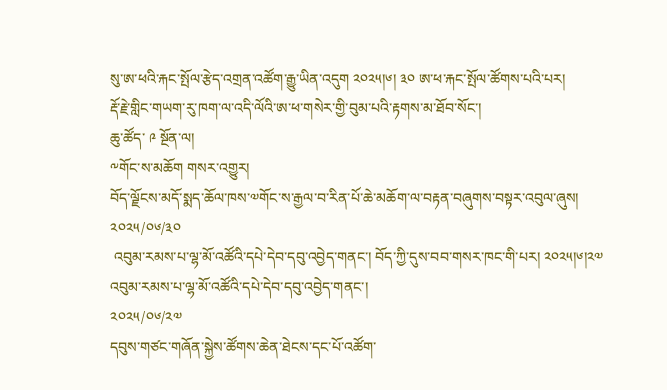སུ་ཨ་ཕའི་རྐང་སྤོལ་རྩེད་འགྲན་འཚོག་རྒྱུ་ཡིན་འདུག ༢༠༢༥།༦། ༣༠ ཨ་ཕ་རྐང་སྤོལ་ཚོགས་པའི་པར།
རྡོ་རྗེ་གླིང་གཡག་རུ་ཁག་ལ་འདི་ལོའི་ཨ་ཕ་གསེར་གྱི་བུམ་པའི་རྟགས་མ་ཐོབ་སོང་།
ཆུ་ཚོད་ ༩ སྔོན་ལ།
༸གོང་ས་མཆོག གསར་འགྱུར།
བོད་ལྗོངས་མདོ་སྨད་ཆོལ་ཁས་༧གོང་ས་རྒྱལ་བ་རིན་པོ་ཆེ་མཆོག་ལ་བརྟན་བཞུགས་བསྟར་འབུལ་ཞུས།
༢༠༢༥/༠༦/༣༠
 འབུམ་རམས་པ་ལྷ་མོ་འཚོའི་དཔེ་དེབ་དབུ་འབྱེད་གནང་། བོད་ཀྱི་དུས་བབ་གསར་ཁང་གི་པར། ༢༠༢༥།༦།༢༧
འབུམ་རམས་པ་ལྷ་མོ་འཚོའི་དཔེ་དེབ་དབུ་འབྱེད་གནང་།
༢༠༢༥/༠༦/༢༧
དབུས་གཙང་གཞོན་སྐྱེས་ཚོགས་ཆེན་ཐེངས་དང་པོ་འཚོག་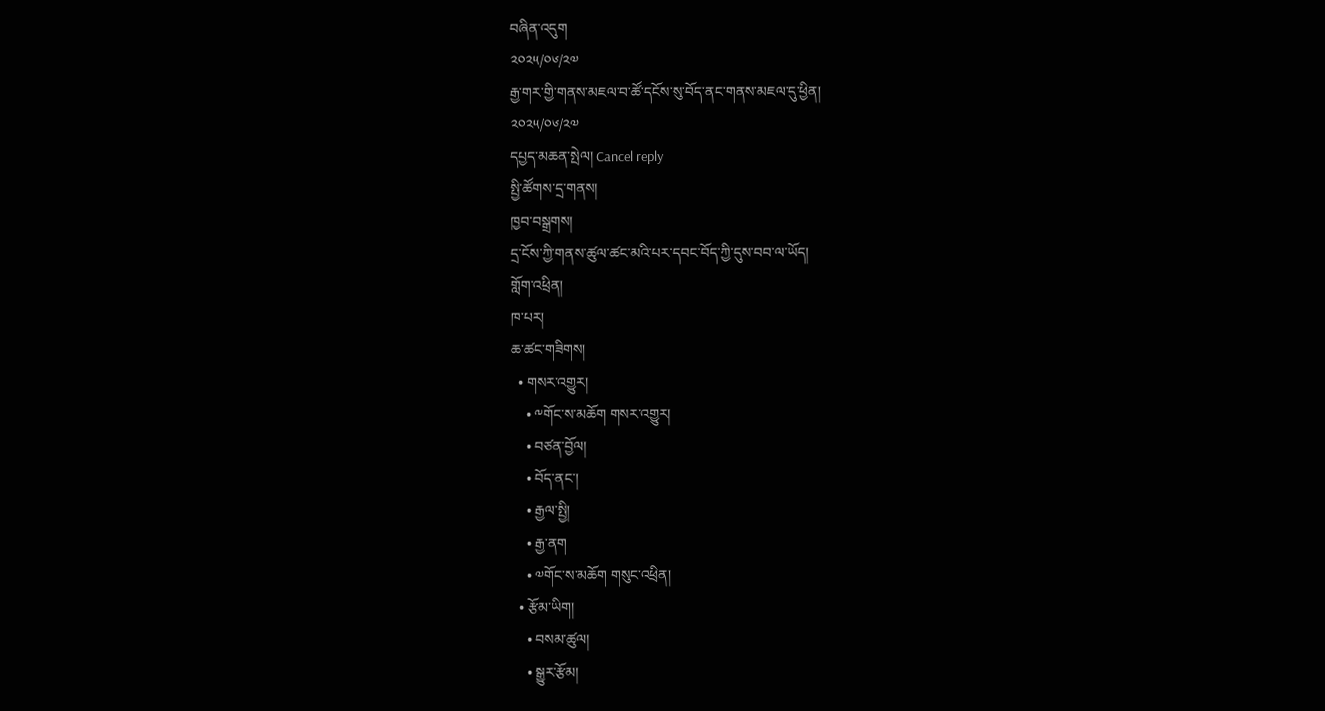བཞིན་འདུག
༢༠༢༥/༠༦/༢༧
རྒྱ་གར་གྱི་གནས་མཇལ་བ་ཚོ་དངོས་སུ་བོད་ནང་གནས་མཇལ་དུ་ཕྱིན།
༢༠༢༥/༠༦/༢༧
དཔྱད་མཆན་སྤེལ། Cancel reply
སྤྱི་ཚོགས་དྲ་གནས།
ཁྱབ་བསྒྲགས།
དྲ་ངོས་ཀྱི་གནས་ཚུལ་ཚང་མའི་པར་དབང་བོད་ཀྱི་དུས་བབ་ལ་ཡོད།
གློག་འཕྲིན།
ཁ་པར།
ཆ་ཚང་གཟིགས།
  • གསར་འགྱུར།
    • ༸གོང་ས་མཆོག གསར་འགྱུར།
    • བཙན་བྱོལ།
    • བོད་ནང་།
    • རྒྱལ་སྤྱི།
    • རྒྱ་ནག
    • ༧གོང་ས་མཆོག གསུང་འཕྲིན།
  • རྩོམ་ཡིག།
    • བསམ་ཚུལ།
    • སྒྱུར་རྩོམ།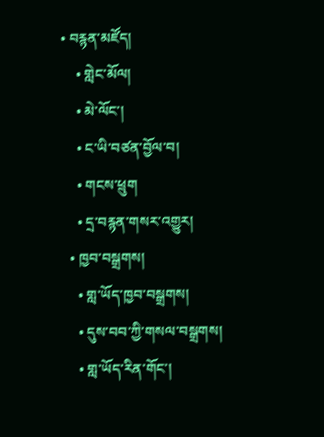• བརྙན་མཛོད།
    • གླེང་མོལ།
    • མེ་ལོང་།
    • ང་ཡི་བཙན་བྱོལ་བ།
    • གངས་ཕྲུག
    • དྲ་བརྙན་གསར་འགྱུར།
  • ཁྱབ་བསྒྲགས།
    • གླ་ཡོད་ཁྱབ་བསྒྲགས།
    • དུས་བབ་ཀྱི་གསལ་བསྒྲགས།
    • གླ་ཡོད་རིན་གོང་།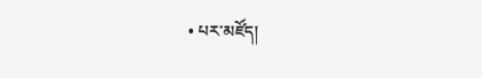• པར་མཛོད།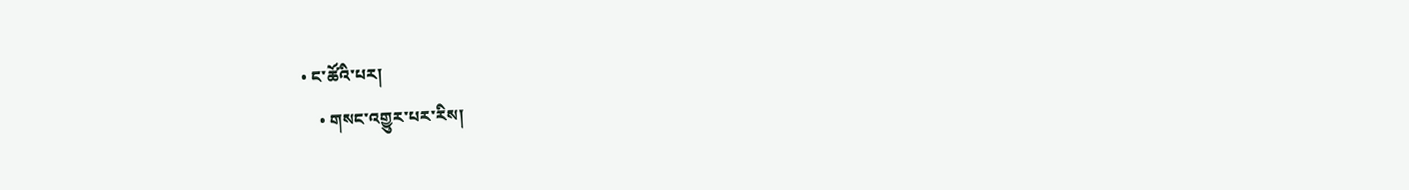• ང་ཚོའི་པར།
    • གསང་འགྱུར་པར་རིས།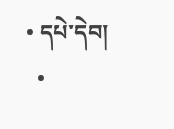• དཔེ་དེབ།
  •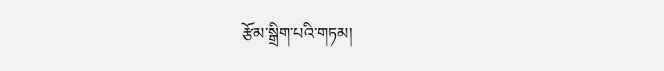རྩོམ་སྒྲིག་པའི་གཏམ།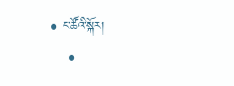• ང་ཚོའི་སྐོར།
    •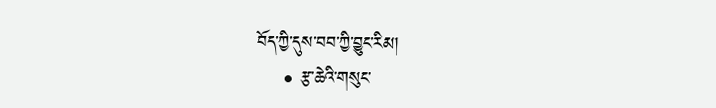བོད་ཀྱི་དུས་བབ་ཀྱི་བྱུང་རིམ།
    • རྩ་ཆེའི་གསུང་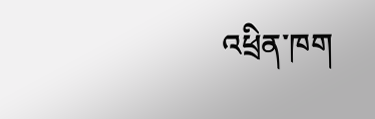འཕྲིན་ཁག